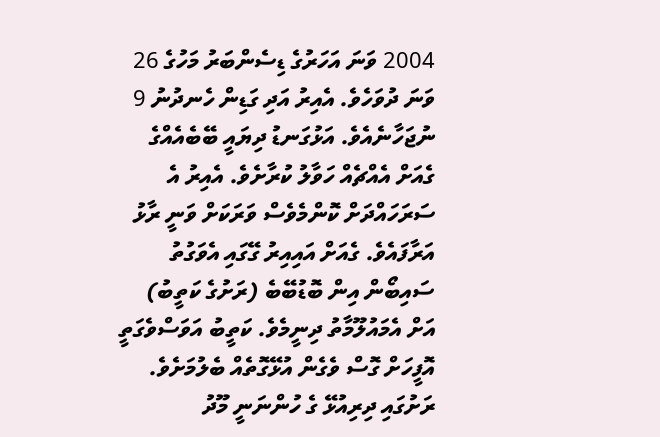2004 ވަނަ އަހަރުގެ ޑިސެންބަރު މަހުގެ 26 ވަނަ ދުވަހެވެ. އެއިރު އަދި ގަޑިން ހެނދުނު 9 ނުޖަހާނެއެވެ. އަޅުގަނޑު ދިޔައީ ބޭބެއެއްގެ ގެއަށް އެއްޗެއް ހަވާލު ކުރާށެވެ. އެއިރު އެ ސަރަހައްދަށް ކޮންމެވެސް ވަރަކަށް ވަނީ ރާޅު އަރާފައެވެ. ގެއަށް އައިއިރު ގޭގައި އެވަގުތު ސައިބޯން އިން ބޮޑުބޭބެ (ރަށުގެ ކަތީބު) އަށް އެމައުލޫމާތު ދިނީމެވެ. ކަތީބު އަވަސްވެގަތީ އޮފީހަށް ގޮސް ވެގެން އުޅޭގޮތެއް ބެލުމަށެވެ.
ރަށުގައި ދިރިއުޅޭ ގެ ހުންނަނީ މޫދު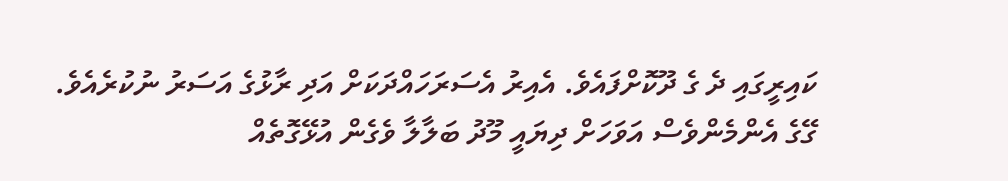ކައިރީގައި ދެ ގެ ދޫކޮށްފައެވެ. އެއިރު އެސަރަހައްދަކަށް އަދި ރާޅުގެ އަސަރު ނުކުރެއެވެ. ގޭގެ އެންމެންވެސް އަވަހަށް ދިޔައީ މޫދު ބަލާލާ ވެގެން އުޅޭގޮތެއް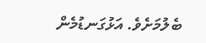ބެލުމަށެވެ. އަޅުގަނޑުމެން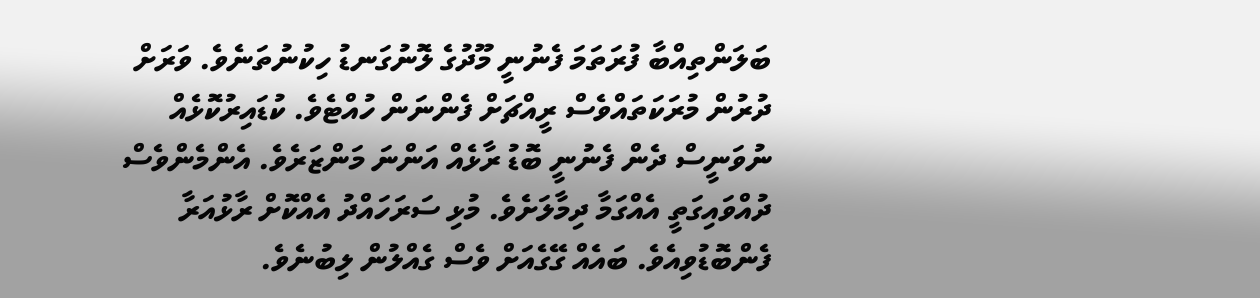ބަލަންތިއްބާ ފުރަތަމަ ފެނުނީ މޫދުގެ ލޮނުގަނޑު ހިކުނުތަނެވެ. ވަރަށް ދުރުން މުރަކަތައްވެސް ރީއްޗަށް ފެންނަން ހުއްޓެވެ. ކުޑައިރުކޮޅެއް ނުވަނީސް ދެން ފެނުނީ ބޮޑު ރާޅެއް އަންނަ މަންޒަރެވެ. އެންމެންވެސް ދުއްވައިގަތީ އެއްގަމާ ދިމާލަށެވެ. މުޅި ސަރަހައްދު އެއްކޮށް ރާޅުއަރާ ފެންބޮޑުވިއެވެ. ބައެއް ގޭގެއަށް ވެސް ގެއްލުން ލިބުނެވެ.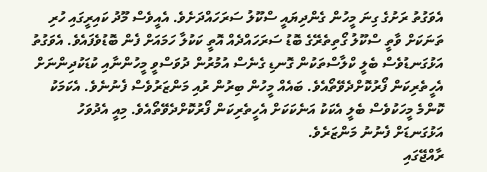އެވަގުތު ރަށުގެ ގިނަ މީހުން ގެންދިޔައީ ސްކޫލު ސަރަހައްދަށެވެ. އެއީވެސް މޫދު ކައިރީގައި ހުރި ތަނަކަށް ވާތީ ސްކޫލު ގޯތިތެރޭގެ ބޮޑު ސަރަހައްދެއް އޮތީ ކަކުލާ ހަމައަށް ފެން ބޮޑުވެފައެވެ. އެވަގުތު އަޅުގަނޑުވެސް ބެލީ ކްލާސްތަކުން ގޮނޑި ގެނެސް އުމުރުން ދުވަސްވީ މީހުންނާއި ކުޑަކުދިންނަށް އެހީތެރިކަން ފޯރުކޮށްދެވޭތޯއެވެ. ބައެއް މީހުން ބިރުން ރުއި މަންޒަރުވެސް ފެނުނެވެ. އެކަމަކު ކޮންމެ މީހަކުވެސް ބެލީ އެކަކު އަނެކަކަށް އެހީތެރިކަން ފޯރުކޮށްދެވޭތޯއެވެ. މިއީ އެދުވަހު އަޅުގަނޑަށް ފެނުނު މަންޒަރެވެ.
ރާއްޖޭގައި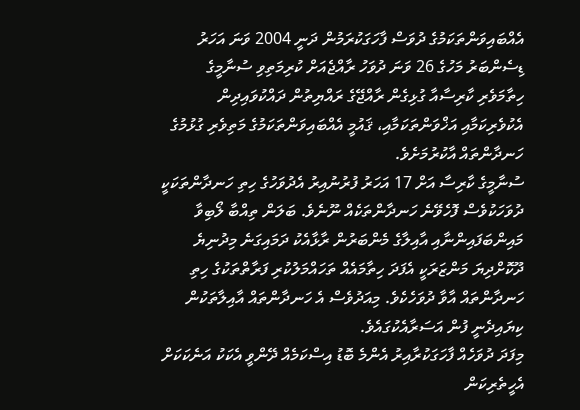އެއްބައިވަންތަކަމުގެ ދުވަސް ފާހަގަކުރަމުން ދަނީ 2004 ވަނަ އަހަރު ޑިސެންބަރު މަހުގެ 26 ވަނަ ދުވަހު ރާއްޖެއަށް ކުރިމަތިވި ސުނާމީގެ ހިތާމަވެރި ކާރިސާއާ ގުޅިގެން ރާއްޖޭގެ ރައްޔިތުން ދައްކުވައިދިން އެކުވެރިކަމާއި އަޚްވަންތަކަމާއި، ޤައުމީ އެއްބައިވަންތަކަމުގެ މަތިވެރި ގުޅުމުގެ ހަނދާންތައް އާކުރުމަށެވެ.
ސުނާމީގެ ކާރިސާ އަށް 17 އަހަރު ފުރުނުއިރު އެދުވަހުގެ ހިތި ހަނދާންތަކަކީ ދުވަހަކުވެސް ފޮހެވޭނެ ހަނދާންތަކެއް ނޫނެވެ. ބަލަން ތިއްބާ ލޯބިވާ މައިންބަފައިންނާއި އާއިލާގެ މެންބަރުން ރާޅާއެކު ދަމައިގަނެ މިދުނިޔެ ދޫކޮށްދިޔަ މަންޒަރަކީ އެފަދަ ހިތާމައެއް ތަހައްމަލުކުރި ފަރާތްތަކުގެ ހިތި ހަނދާންތައް އާވާ ދުވަހެކެވެ. މިއަދުވެސް އެ ހަނދާންތައް އާއިލާތަކުން ކިޔައިދެނީ ފުން އަސަރާއެކުގައެވެ.
މިފަދަ ދުވަހެއް ފާހަގަކުރާއިރު އެންމެ ބޮޑު އިސްކަމެއް ދޭންވީ އެކަކު އަނެކަކަށް އެހީތެރިކަން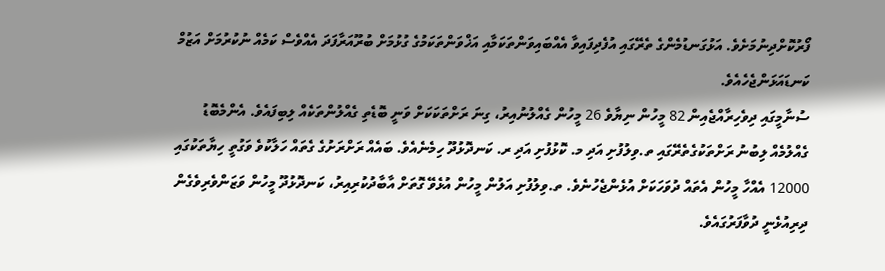ފޯރުކޮށްދިނުމަށެވެ. އަޅުގަނޑުމެންގެ ތެރޭގައި އުފެދިފައިވާ އެއްބައިވަންތަކަމާއި އަޚްވަންތަކަމުގެ ގުޅުމަށް ބުރޫއަރާފަދަ އެއްވެސް ކަމެއް ނުކުރުމަށް އަޒުމް ކަނޑައަޅަންޖެހެއެވެ.
ސުނާމީގައި ދިވެހިރާއްޖެއިން 82 މީހުން ނިޔާވެ 26 މީހުން ގެއްލުނުއިރު، ގިނަ ރަށްތަކަކަށް ވަނީ ބޮޑެތި ގެއްލުންތަކެއް ލިބިފައެވެ. އެންމެބޮޑު ގެއްލުމެއް ލިބުނު ރަށްތަކުގެތެރޭގައި ތ.ވިލުފުށި އަދި މ. ކޮޅުފުށި އަދި ރ. ކަނދޮޅުދޫ ހިމެނެއެވެ. ބައެއް ރަށްރަށުގެ ގެތައް ހަލާކުވެ ވަގުތީ ހިޔާތަކުގައި 12000 އެއްހާ މީހުން އެތައް ދުވަހަކަށް އުޅެންޖެހުނެވެ. ތ.ވިލުފުށި އަލުން މީހުން އުޅެވޭ ގޮތަށް އާބާދުކުރިއިރު، ކަނދޮޅުދޫ މީހުން ވަޒަންވެރިވެގެން ދިރިއުޅެނީ ދުވާފަރުގައެވެ.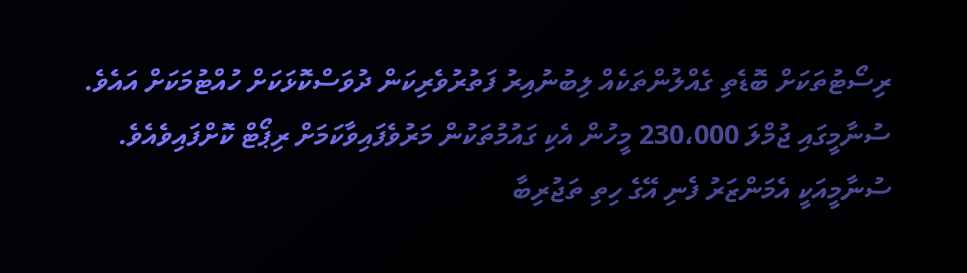ރިސޯޓުތަކަށް ބޮޑެތި ގެއްލުންތަކެއް ލިބުނުއިރު ފަތުރުވެރިކަން ދުވަސްކޮޅަކަށް ހުއްޓުމަކަށް އައެވެ. ސުނާމީގައި ޖުމްލަ 230،000 މީހުން އެކި ގައުމުތަކުން މަރުވެފައިވާކަމަށް ރިޕޯޓް ކޮށްފައިވެއެވެ.
ސުނާމީއަކީ އެމަންޒަރު ފެނި އޭގެ ހިތި ތަޖުރިބާ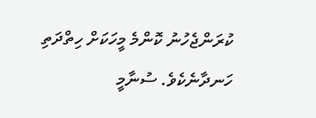ކުރަންޖެހުނު ކޮންމެ މީހަކަށް ހިތްދަތި ހަނދާނެކެވެ. ސުނާމީ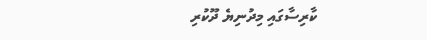ކާރިސާގައި މިދުނިޔެ ދޫކުރި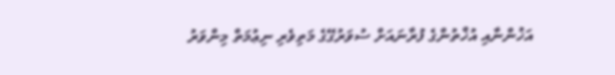އަޚުންނާއި އުޚްތުންގެ ފުރާނައަށް ސުވަރުގޭގެ މަތިވެރި ނިޢުމަތް މިންވަރު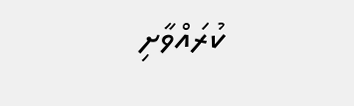ކުރައްވާށި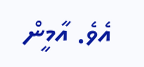އެވެ. އާމީން